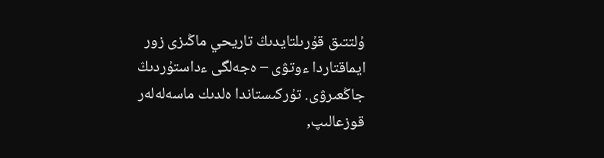ۇلتتىق قۇرىلتايدىڭ تاريحي ماڭىزى زور ايماقتاردا ءوتۋى – ەجەلگى ءداستۇردىڭ جاڭعىرۋى. تۇركىستاندا ەلدىك ماسەلەلەر قوزعالىپ,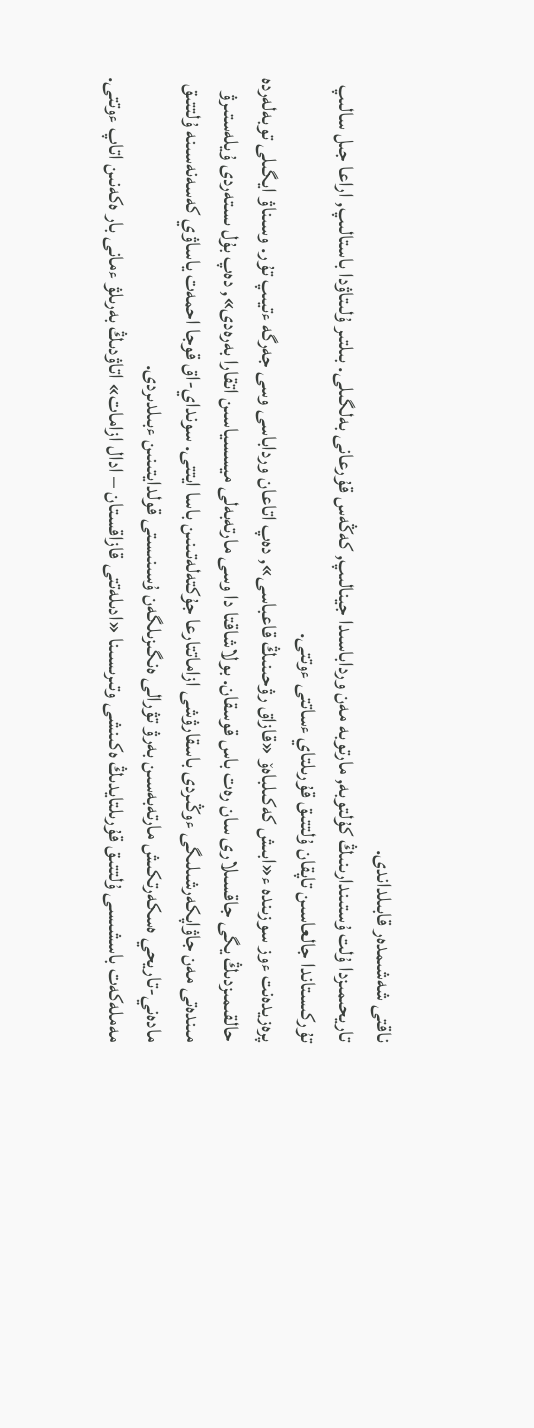ناقتى شەشىمدەر قابىلداندى.
تاريحىمىزدا ۇلت ۇستىندارىنىڭ كۇلتوبە, مارتوبە مەن ورداباسىدا جينالىپ, كەڭەس قۇرعانى بەلگىلى. بىلتىر ۇلىتاۋدا باستالىپ, اراعا جىل سالىپ تۇركىستاندا جالعاسىن تاپقان ۇلتتىق قۇرىلتاي ءساتتى ءوتتى.
پرەزيدەنت ءوز سوزىندە ء«ابىش كەكىلباەۆ «قازاق رۋحىنىڭ قاعباسى», دەپ اتاعان ورداباسى وسى جەرگە ءتيىپ تۇر. وسىناۋ ايگىلى توبەلەردە حالقىمىزدىڭ يگى جاقسىلارى سان رەت باس قوسقان. بولاشاقتا دا وسى مارتەبەلى ميسسياسىن اتقارا بەرەدى», دەپ بۇل ىستەردى ۇيلەستىرۋ مىندەتى مەن جاۋاپكەرشىلىگى ءوڭىردى باسقارۋشى ازاماتتارعا جۇكتەلەتىنىن باسا ايتتى. سونداي-اق قوجا احمەت ياساۋي كەسەنەسىنە ۇلتتىق مادەني-تاريحي ەسكەرتكىش مارتەبەسىن بەرۋ تۋرالى ەنگىزىلگەن ۇسىنىستى قولدايتىنىن ءبىلدىردى.
مەملەكەت باسشىسى ۇلتتىق قۇرىلتايدىڭ ەكىنشى وتىرىسىنا «ادىلەتتى قازاقستان – ادال ازامات» اتاۋدىڭ بەرىلۋ ءمانى بار ەكەنىن اتاپ ءوتتى.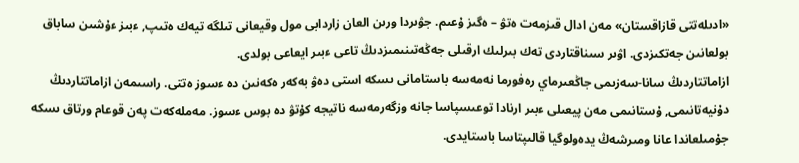«ادىلەتتى قازاقستان» مەن ادال قىزمەت ەتۋ – ەگىز ۇعىم. جۋىردا ورىن العان زاردابى مول وقيعانى تىلگە تيەك ەتىپ, ءبىز ءۇشىن ساباق بولعانىن جەتكىزدى. اۋىر سىناقتاردى تەك بىرلىك ارقىلى جەڭەتىنىمىزدىڭ تاعى ءبىر ايعاعى بولدى.
ازاماتتاردىڭ سانا-سەزىمى جاڭعىرماي رەفورما نەمەسە باستامانى ىسكە استى دەۋ بەكەر ەكەنىن دە ءسوز ەتتى. راسىمەن ازاماتتاردىڭ دۇنيەتانىمى, ۇستانىمى مەن پيعىلى ءبىر ارنادا توعىسپاسا جانە وزگەرمەسە ناتيجە كۇتۋ دە بوس ءسوز. مەملەكەت پەن قوعام ورتاق ىسكە جۇمىلعاندا عانا ومىرشەڭ يدەولوگيا قالىپتاسا باستايدى.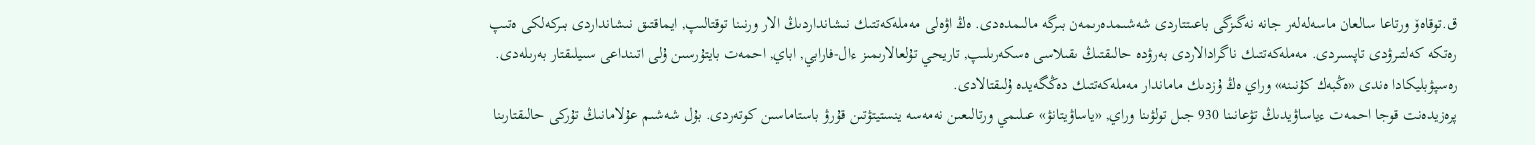ق.توقاەۆ ورتاعا سالعان ماسەلەلەر جانە نەگىزگى باعىتتاردى شەشىمدەرىمەن بىرگە مالىمدەدى. ەڭ اۋەلى مەملەكەتتىك نىشانداردىڭ الار ورنىنا توقتالىپ, ايماقتىق نىشانداردى بىركەلكى ەتىپ رەتكە كەلتىرۋدى تاپسىردى. مەملەكەتتىك ناگرادالاردى بەرۋدە حالىقتىڭ ىقىلاسى ەسكەرىلىپ, تاريحي تۇلعالارىمىز ءال-فارابي, اباي, احمەت بايتۇرسىن ۇلى اتىنداعى سىيلىقتار بەرىلەدى. رەسپۋبليكادا ەندى «ەڭبەك كۇنىنە» وراي ەڭ ۇزدىك ماماندار مەملەكەتتىك دەڭگەيدە ۇلىقتالادى.
پرەزيدەنت قوجا احمەت ءياساۋيدىڭ تۋعانىنا 930 جىل تولۋىنا وراي, «ياساۋيتانۋ» عىلىمي ورتالىعىن نەمەسە ينستيتۋتىن قۇرۋ باستاماسىن كوتەردى. بۇل شەشىم عۇلامانىڭ تۇركى حالىقتارىنا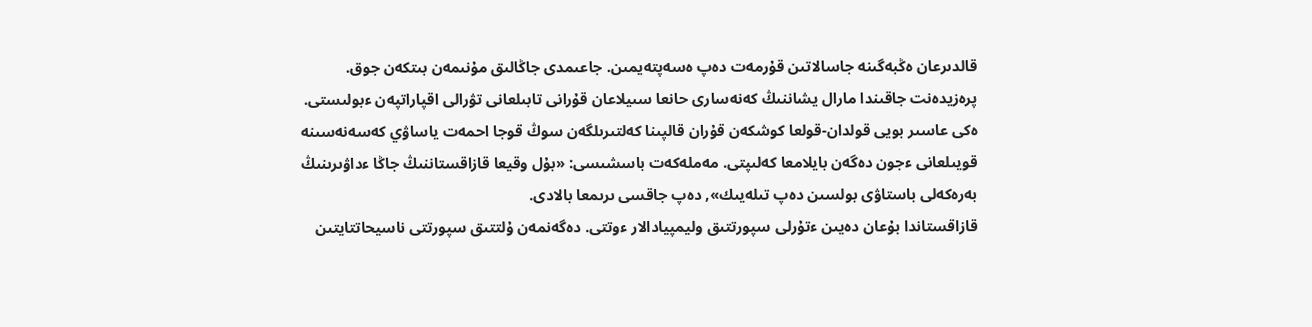قالدىرعان ەڭبەگىنە جاسالاتىن قۇرمەت دەپ ەسەپتەيمىن. جاعىمدى جاڭالىق مۇنىمەن بىتكەن جوق. پرەزيدەنت جاقىندا مارال يشاننىڭ كەنەسارى حانعا سىيلاعان قۇرانى تابىلعانى تۋرالى اقپاراتپەن ءبولىستى. ەكى عاسىر بويى قولدان-قولعا كوشكەن قۇران قالپىنا كەلتىرىلگەن سوڭ قوجا احمەت ياساۋي كەسەنەسىنە قويىلعانى ءجون دەگەن بايلامعا كەلىپتى. مەملەكەت باسشىسى: «بۇل وقيعا قازاقستاننىڭ جاڭا ءداۋىرىنىڭ بەرەكەلى باستاۋى بولسىن دەپ تىلەيىك», دەپ جاقسى ىرىمعا بالادى.
قازاقستاندا بۇعان دەيىن ءتۇرلى سپورتتىق وليمپيادالار ءوتتى. دەگەنمەن ۇلتتىق سپورتتى ناسيحاتتايتىن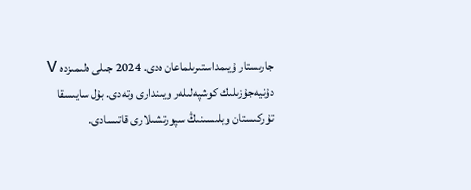جارىستار ۇيىمداستىرىلماعان ەدى. 2024 جىلى ەلىمىزدە V دۇنيەجۇزىلىك كوشپەلىلەر ويىندارى وتەدى. بۇل سايىسقا تۇركىستان وبلىسىنىڭ سپورتشىلارى قاتىسادى.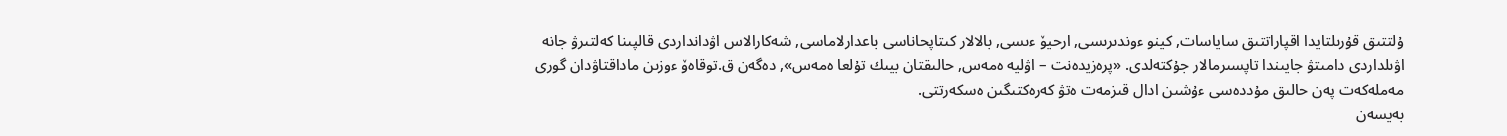ۇلتتىق قۇرىلتايدا اقپاراتتىق ساياسات, كينو ءوندىرىسى, ارحيۆ ءىسى, بالالار كىتاپحاناسى باعدارلاماسى, شەكارالاس اۋدانداردى قالپىنا كەلتىرۋ جانە اۋىلداردى دامىتۋ جايىندا تاپسىرمالار جۇكتەلدى. «پرەزيدەنت – اۋليە ەمەس, حالىقتان بيىك تۇلعا ەمەس», دەگەن ق.توقاەۆ ءوزىن ماداقتاۋدان گورى مەملەكەت پەن حالىق مۇددەسى ءۇشىن ادال قىزمەت ەتۋ كەرەكتىگىن ەسكەرتتى.
بەيسەن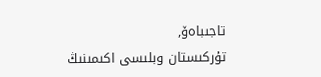تاجىباەۆ,
تۇركىستان وبلىسى اكىمىنىڭ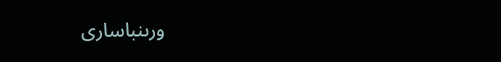ورىنباسارى